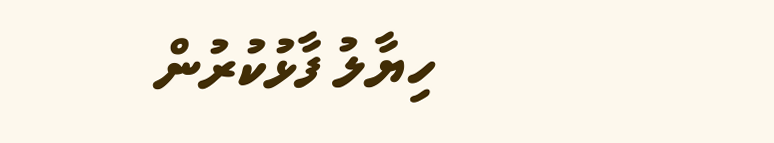ހިޔާލު ފާޅުކުރުން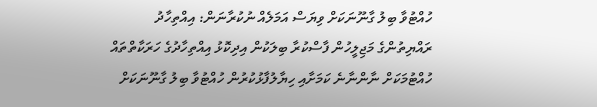ހުއްޓުވާ ބިލު ގާނޫނަކަށް ވިޔަސް އަމަލެއް ނުކުރާނަން: އިއްތިހާދު
ރައްޔިތުންގެ މަޖިލީހުން ފާސްކުރާ ބިލަކުން އިދިކޮޅު އިއްތިހާދުގެ ހަރަކާތްތައް ހުއްޓުމަކަށް ނާންނާނެ ކަމަށާއި ހިޔާލުފާޅުކުރުން ހުއްޓުވާ ބިލު ގާނޫނަކަށް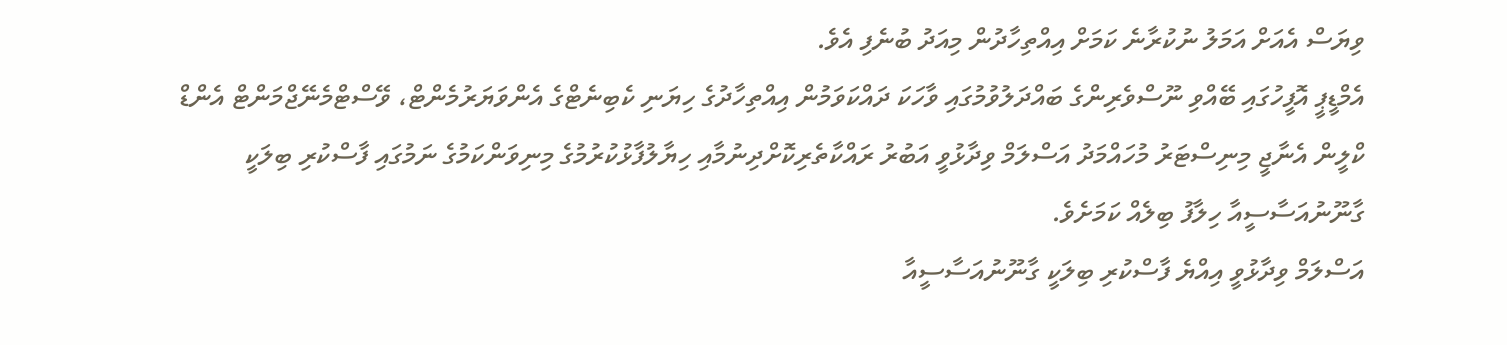ވިޔަސް އެއަށް އަމަލު ނުކުރާނެ ކަމަށް އިއްތިހާދުން މިއަދު ބުނެފި އެވެ.
އެމްޑީޕީ އޮފީހުގައި ބޭއްވި ނޫސްވެރިންގެ ބައްދަލުވުމުގައި ވާހަކަ ދައްކަވަމުން އިއްތިހާދުގެ ހިޔަނި ކެބިނެޓްގެ އެންވަޔަރުމެންޓް، ވޭސްޓްމެނޭޖްމަންޓް އެންޑް ކްލީން އެނާޖީ މިނިސްޓަރު މުހައްމަދު އަސްލަމް ވިދާޅުވީ އަބުރު ރައްކާތެރިކޮށްދިނުމާއި ހިޔާލުފާޅުކުރުމުގެ މިނިވަންކަމުގެ ނަމުގައި ފާސްކުރި ބިލަކީ ގާނޫނުއަސާސީއާ ހިލާފު ބިލެއް ކަމަށެވެ.
އަސްލަމް ވިދާޅުވީ އިއްޔެ ފާސްކުރި ބިލަކީ ގާނޫނުއަސާސީއާ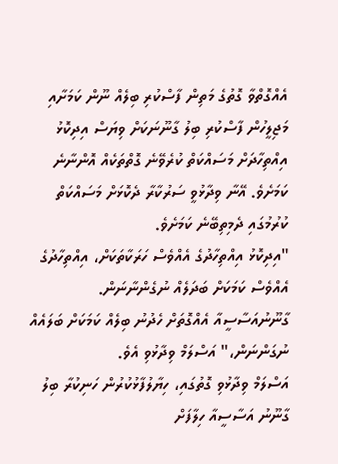އެއްގޮތްވާ ގޮތުގެ މަތިން ފާސްކުރި ބިލެއް ނޫން ކަމަށާއި މަޖިލީހުން ފާސްކުރި ބިލު ގާނޫނަކަށް ވިޔަސް އިދިކޮޅު އިއްތިހާދަށް މަސައްކަތް ކުރެވޭނެ ގޮތްތަކެއް އޮންނާނެ ކަމަށެވެ. އޭނާ ވިދާޅުވީ ސަރުކާރާ ދެކޮޅަށް މަސައްކަތް ކުރުމުގައި ދެމިތިބޭނެ ކަމަށެވެ.
"އިދިކޮޅު އިއްތިހާދުގެ އެއްވެސް ހަރަކާތަކަށް، އިއްތިހާދުގެ އެއްވެސް ކަމަކަށް ބަދަލެއް ނުގެންނާނަން. ގާނޫނުއަސާސީއާ އެއްގޮތަށް ހެދުނު ބިލެއް ކަމަކަށް ބަލައެއް ނުގަންނަން،" އަސްލަމް ވިދާޅުވި އެވެ.
އަސްލަމް ވިދާޅުވި ގޮތުގައި، ހިޔާލުފާޅުކުރުން ހަނިކުރާ ބިލު ގާނޫނު އަސާސީއާ ހިލާފަށް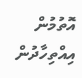އޮތުމުން އިއްތިހާދުން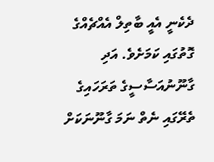ދެކެނީ އެއީ ބާތިލް އެއްޗެއްގެ ގޮތުގައި ކަމަށެވެ. އަދި ގާނޫނުއަސާސީގެ ތަރަހައިގެ ތެރޭގައި ނެތް ނަމަ ގާނޫނަކަށް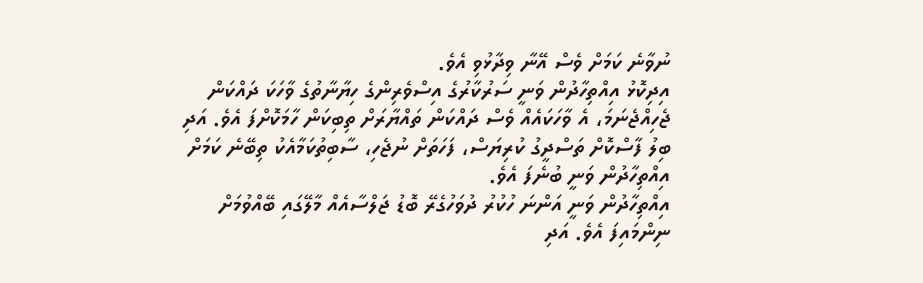ނުވާނެ ކަމަށް ވެސް އޭނާ ވިދާޅުވި އެވެ.
އިދިކޮޅު އިއްތިހާދުން ވަނީ ސަރުކާރުގެ އިސްވެރިންގެ ހިޔާނާތުގެ ވާހަކަ ދައްކަން ޖެހިއްޖެނަމަ، އެ ވާހަކައެއް ވެސް ދައްކަން ތައްޔާރަށް ތިބިކަން ހާމަކޮށްފަ އެވެ. އަދި ބިލު ފާސްކޮށް ތަސްދީގު ކުރިޔަސް، ފަހަތަށް ނުޖެހި، ސާބިތުކަމާއެކު ތިބޭނެ ކަމަށް އިއްތިހާދުން ވަނީ ބުނެފަ އެވެ.
އިއްތިހާދުން ވަނީ އަންނަ ހުކުރު ދުވަހުގެރޭ ބޮޑު ޖަލްސާއެއް މާލޭގައި ބޭއްވުމަށް ނިންމައިފަ އެވެ. އަދި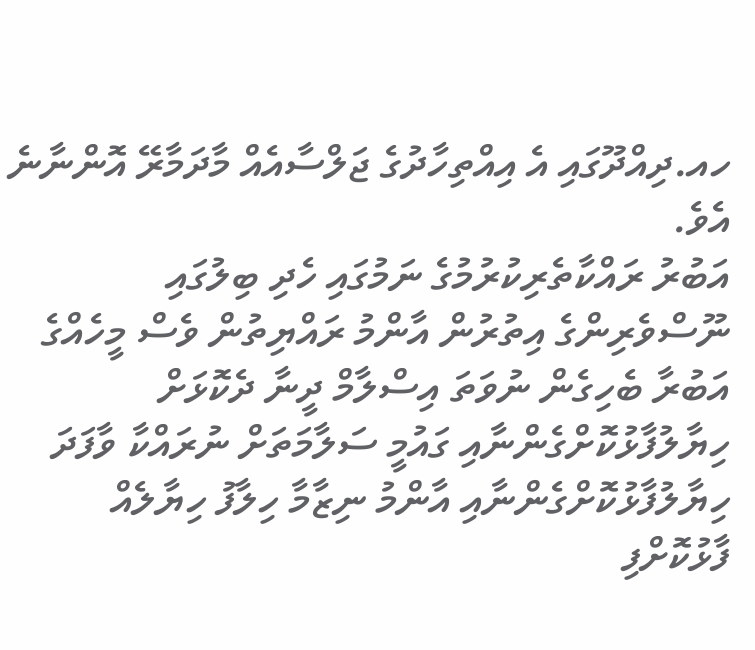ހއ.ދިއްދޫގައި އެ އިއްތިހާދުގެ ޖަލްސާއެއް މާދަމާރޭ އޮންނާނެ އެވެ.
އަބުރު ރައްކާތެރިކުރުމުގެ ނަމުގައި ހެދި ބިލުގައި ނޫސްވެރިންގެ އިތުރުން އާންމު ރައްޔިތުން ވެސް މީހެއްގެ އަބުރާ ބެހިގެން ނުވަތަ އިސްލާމް ދީނާ ދެކޮޅަށް ހިޔާލުފާޅުކޮށްގެންނާއި ގައުމީ ސަލާމަތަށް ނުރައްކާ ވާފަދަ ހިޔާލުފާޅުކޮށްގެންނާއި އާންމު ނިޒާމާ ހިލާފު ހިޔާލެއް ފާޅުކޮށްފި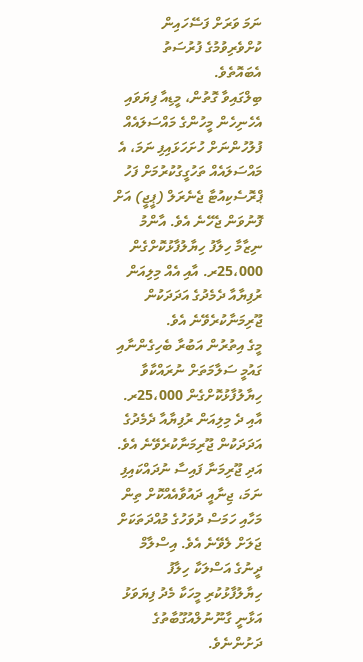ނަމަ ވަރަށް ފަސޭހައިން ކުށްވެރިވުމުގެ ފުރުސަތު އެބައޮތެވެ.
ބިލްގައިވާ ގޮތުން، މީޑިއާ ފިޔަވައި އެހެނިހެން މީހުންގެ މައްސަލައެއް ފުލުހުންނަށް ހުށަހަޅައިފި ނަމަ، އެ މައްސަލައެއް ތަހުގީގުކުރުމަށް ފަހު ޕްރޮސެކިއުޓާ ޖެނެރަލް (ޕީޖީ) އަށް ފޮނުވަން ޖެހޭނެ އެވެ. އާންމު ނިޒާމާ ހިލާފު ހިޔާލުފާޅުކޮށްގެން 25،000ރ. އާއި އެއް މިލިއަން ރުފިޔާއާ ދެމެދުގެ އަދަދަކުން ޖޫރިމަނާކުރެވޭނެ އެވެ.
މީގެ އިތުރުން އަބުރާ ބެހިގެންނާއި ގައުމީ ސަލާމަތަށް ނުރައްކާވާ ހިޔާލުފާޅުކޮށްގެން 25،000ރ. އާއި ދެ މިލިއަން ރުފިޔާއާ ދެމެދުގެ އަދަދަކުން ޖޫރިމަނާކުރެވޭނެ އެވެ. އަދި ޖޫރިމަނާ ފައިސާ ނުދައްކައިފި ނަމަ، ޖިނާއީ ދައުވާއެއްކޮށް ތިން މަހާއި ހަމަސް ދުވަހުގެ މުއްދަތަކަށް ޖަލަށް ލެވޭނެ އެވެ. އިސްލާމް ދީނުގެ އަސްލަކާ ހިލާފު ހިޔާލުފާޅުކުރި މީހަކާ މެދު ފިޔަވަޅު އަޅާނީ ގާނޫނުލްއުގޫބާތުގެ ދަށުންނެވެ.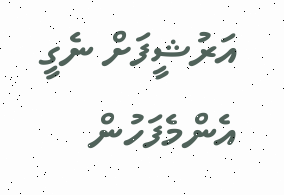އަރުޝީފަށް ނެގީ
އެންމެފަހުން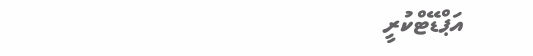އަޕްޑޭޓްކުރީ